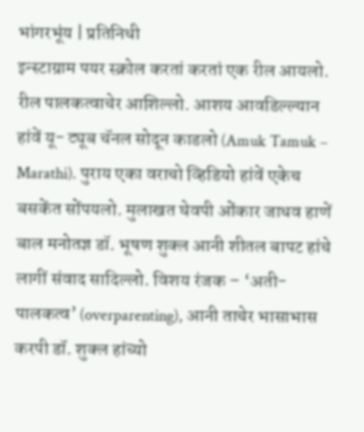भांगरभूंय | प्रतिनिधी
इन्स्टाग्राम पयर स्क्रोल करतां करतां एक रील आयलो. रील पालकत्वाचेर आशिल्लो. आशय आवडिल्ल्यान हांवें यू- ट्यूब चॅनल सोदून काडलो (Amuk Tamuk – Marathi). पुराय एका वराचो व्हिडियो हांवें एकेच बसकेंत सोंपयलो. मुलाखत घेवपी ओंकार जाधव हाणें बाल मनोतज्ञ डॉ. भूषण शुक्ल आनी शीतल बापट हांचे लागीं संवाद सादिल्लो. विशय रंजक – ‘अती- पालकत्व’ (overparenting), आनी ताचेर भासाभास करपी डॉ. शुक्ल हांच्यो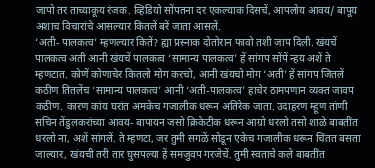जापो तर ताच्याकूय रंजक. व्हिडियो सोंपतना दर एकल्याक दिसचें, आपलोय आवय/ बापूय अशाच विचारांचे आसल्यार कितलें बरें जाता आसलें.
‘अती- पालकत्व’ म्हणल्यार कितें? ह्या प्रस्नाक दोतोरान फावो तशी जाप दिली. खंयचें पालकत्व अती आनी खंयचें पालकत्व ‘सामान्य पालकत्व’ हें सांगप सोंपें न्हय अशें ते म्हणटात. कोणें कोणाचेर कितलो मोग करचो, आनी खंयचो मोग ‘अती’ हें सांगप जितलें कठीण तितलेंच ‘सामान्य पालकत्व’ आनी ‘अती-पालकत्व’ हाचेर ठामपणान व्यक्त जावप कठीण. कारण कांय घरांत अमकेच गजालीक धरून अतिरेक जाता. उदाहरण म्हूण तांणी सचिन तेंडुलकरांच्या आवय- बापायन जसो क्रिकेटीक धरून आग्रो धरलो तसो शाळे बाबतींत धरलो ना, अशें सांगलें. ते म्हणटा, जर तुमी सगळें सोडून एकेच गजालीक धरून चिंतत बसता जाल्यार, खंयची तरी तार घुसपल्या हें समजुवप गरजेचें. तुमी स्वताचे कले बाबतींत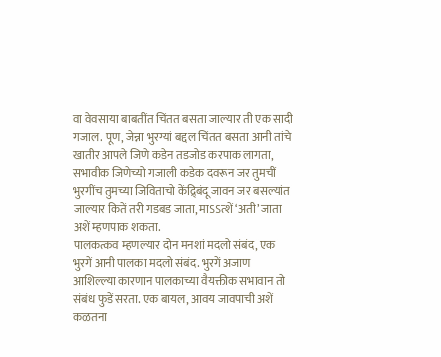वा वेवसाया बाबतींत चिंतत बसता जाल्यार ती एक सादी गजाल. पूण, जेन्ना भुरग्यां बद्दल चिंतत बसता आनी तांचे खातीर आपले जिणे कडेन तडजोड करपाक लागता, सभावीक जिणेच्यो गजाली कडेक दवरून जर तुमचीं भुरगींच तुमच्या जिविताचो केंद्र्बिंदू जावन जर बसल्यांत जाल्यार कितें तरी गडबड जाता, माऽऽत्शें ‘अती’ जाता अशें म्हणपाक शकता.
पालकत्कव म्हणल्यार दोन मनशां मदलो संबंद, एक भुरगें आनी पालका मदलो संबंद. भुरगें अजाण आशिल्ल्या कारणान पालकाच्या वैयक्तीक सभावान तो संबंध फुडें सरता. एक बायल, आवय जावपाची अशें कळतना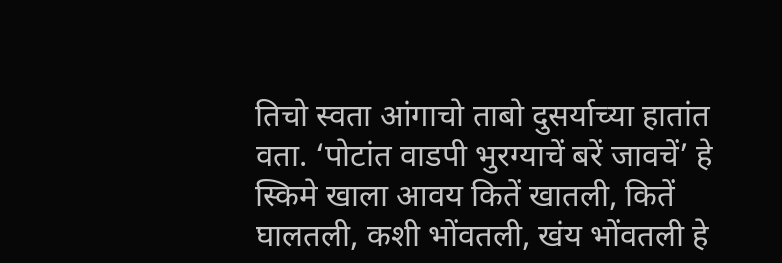तिचो स्वता आंगाचो ताबो दुसर्याच्या हातांत वता. ‘पोटांत वाडपी भुरग्याचें बरें जावचें’ हे स्किमे खाला आवय कितें खातली, कितें घालतली, कशी भोंवतली, खंय भोंवतली हे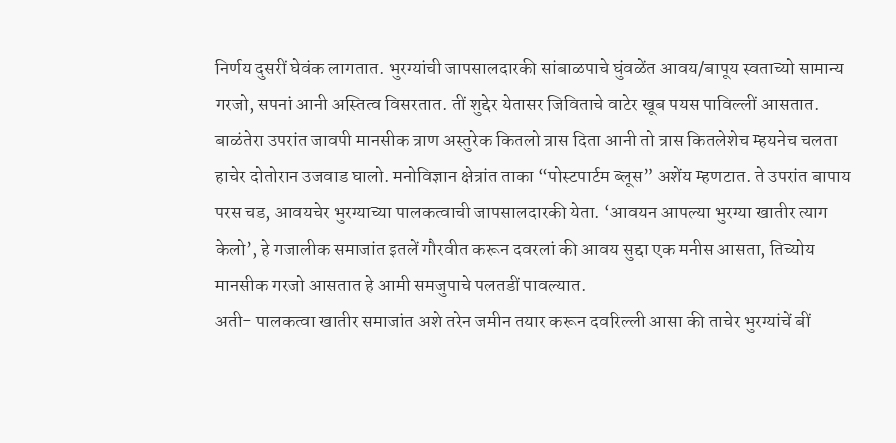निर्णय दुसरीं घेवंक लागतात. भुरग्यांची जापसालदारकी सांबाळपाचे घुंवळेंत आवय/बापूय स्वताच्यो सामान्य गरजो, सपनां आनी अस्तित्व विसरतात. तीं शुद्देर येतासर जिविताचे वाटेर खूब पयस पाविल्लीं आसतात.
बाळंतेरा उपरांत जावपी मानसीक त्राण अस्तुरेक कितलो त्रास दिता आनी तो त्रास कितलेशेच म्हयनेच चलता हाचेर दोतोरान उजवाड घालो. मनोविज्ञान क्षेत्रांत ताका “पोस्टपार्टम ब्लूस” अशेंय म्हणटात. ते उपरांत बापाय परस चड, आवयचेर भुरग्याच्या पालकत्वाची जापसालदारकी येता. ‘आवयन आपल्या भुरग्या खातीर त्याग केलो’, हे गजालीक समाजांत इतलें गौरवीत करून दवरलां की आवय सुद्दा एक मनीस आसता, तिच्योय मानसीक गरजो आसतात हे आमी समजुपाचे पलतडीं पावल्यात.
अती- पालकत्वा खातीर समाजांत अशे तरेन जमीन तयार करून दवरिल्ली आसा की ताचेर भुरग्यांचें बीं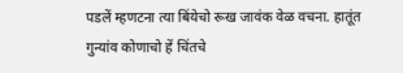पडलें म्हणटना त्या बिंयेचो रूख जावंक वेळ वचना. हातूंत गुन्यांव कोणाचो हें चिंतचे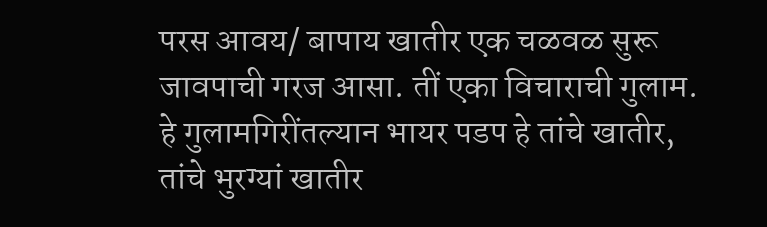परस आवय/ बापाय खातीर एक चळवळ सुरू जावपाची गरज आसा. तीं एका विचाराची गुलाम. हे गुलामगिरींतल्यान भायर पडप हे तांचे खातीर, तांचे भुरग्यां खातीर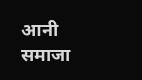आनी समाजा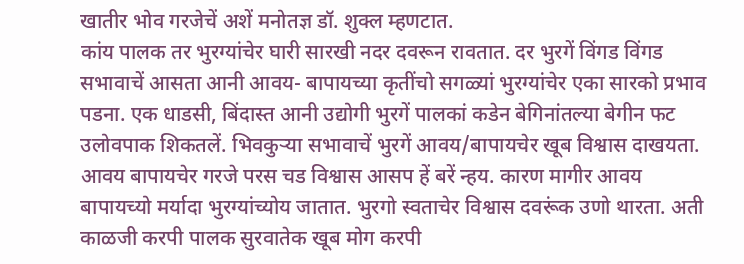खातीर भोव गरजेचें अशें मनोतज्ञ डॉ. शुक्ल म्हणटात.
कांय पालक तर भुरग्यांचेर घारी सारखी नदर दवरून रावतात. दर भुरगें विंगड विंगड सभावाचें आसता आनी आवय- बापायच्या कृतींचो सगळ्यां भुरग्यांचेर एका सारको प्रभाव पडना. एक धाडसी, बिंदास्त आनी उद्योगी भुरगें पालकां कडेन बेगिनांतल्या बेगीन फट उलोवपाक शिकतलें. भिवकुऱ्या सभावाचें भुरगें आवय/बापायचेर खूब विश्वास दाखयता. आवय बापायचेर गरजे परस चड विश्वास आसप हें बरें न्हय. कारण मागीर आवय बापायच्यो मर्यादा भुरग्यांच्योय जातात. भुरगो स्वताचेर विश्वास दवरूंक उणो थारता. अती काळजी करपी पालक सुरवातेक खूब मोग करपी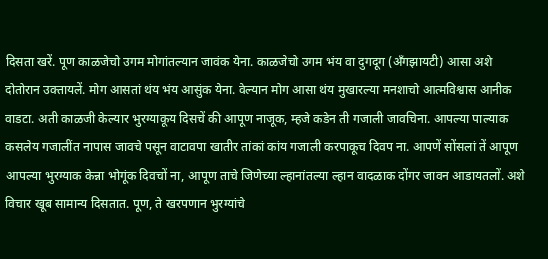दिसता खरें. पूण काळजेचो उगम मोगांतल्यान जावंक येना. काळजेचो उगम भंय वा दुगदूग (अँगझायटी) आसा अशे दोतोरान उक्तायलें. मोग आसतां थंय भंय आसुंक येना. वेल्यान मोग आसा थंय मुखारल्या मनशाचो आत्मविश्वास आनीक वाडटा. अती काळजी केल्यार भुरग्याकूय दिसचें की आपूण नाजूक, म्हजे कडेन ती गजाली जावचिना. आपल्या पाल्याक कसलेय गजालींत नापास जावचे पसून वाटावपा खातीर तांकां कांय गजाली करपाकूच दिवप ना. आपणें सोंसलां तें आपूण आपल्या भुरग्याक केन्ना भोगूंक दिवचों ना, आपूण ताचे जिणेच्या ल्हानांतल्या ल्हान वादळाक दोंगर जावन आडायतलों. अशे विचार खूब सामान्य दिसतात. पूण, ते खरपणान भुरग्यांचे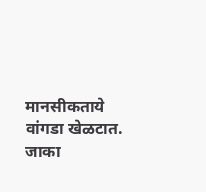मानसीकताये वांगडा खेळटात. जाका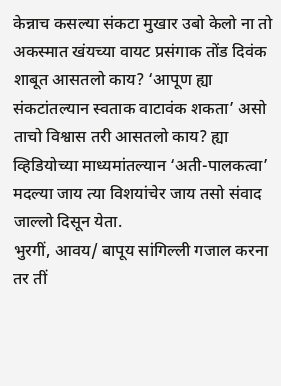केन्नाच कसल्या संकटा मुखार उबो केलो ना तो अकस्मात खंयच्या वायट प्रसंगाक तोंड दिवंक शाबूत आसतलो काय? ‘आपूण ह्या संकटांतल्यान स्वताक वाटावंक शकता’ असो ताचो विश्वास तरी आसतलो काय? ह्या व्हिडियोच्या माध्यमांतल्यान ‘अती-पालकत्वा’ मदल्या जाय त्या विशयांचेर जाय तसो संवाद जाल्लो दिसून येता.
भुरगीं, आवय/ बापूय सांगिल्ली गजाल करना तर तीं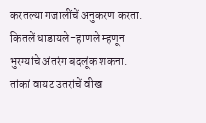करतल्या गजालींचें अनुकरण करता. कितलें धाडायले-हाणले म्हणून भुरग्यांचे अंतरंग बदलूंक शकना. तांकां वायट उतरांचें वीख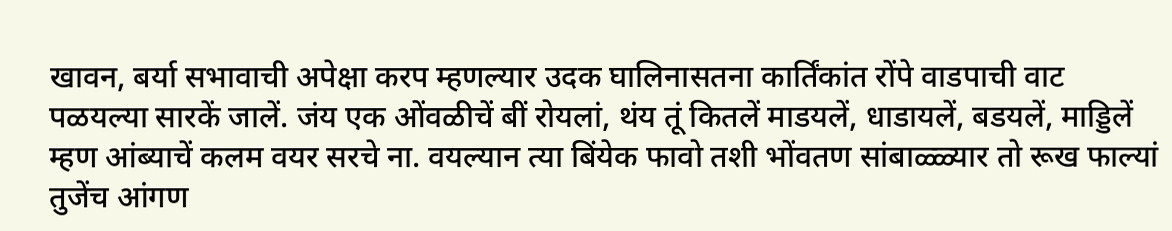खावन, बर्या सभावाची अपेक्षा करप म्हणल्यार उदक घालिनासतना कार्तिंकांत रोंपे वाडपाची वाट पळयल्या सारकें जालें. जंय एक ओंवळीचें बीं रोयलां, थंय तूं कितलें माडयलें, धाडायलें, बडयलें, माड्डिलें म्हण आंब्याचें कलम वयर सरचे ना. वयल्यान त्या बिंयेक फावो तशी भोंवतण सांबाळ्ळ्यार तो रूख फाल्यां तुजेंच आंगण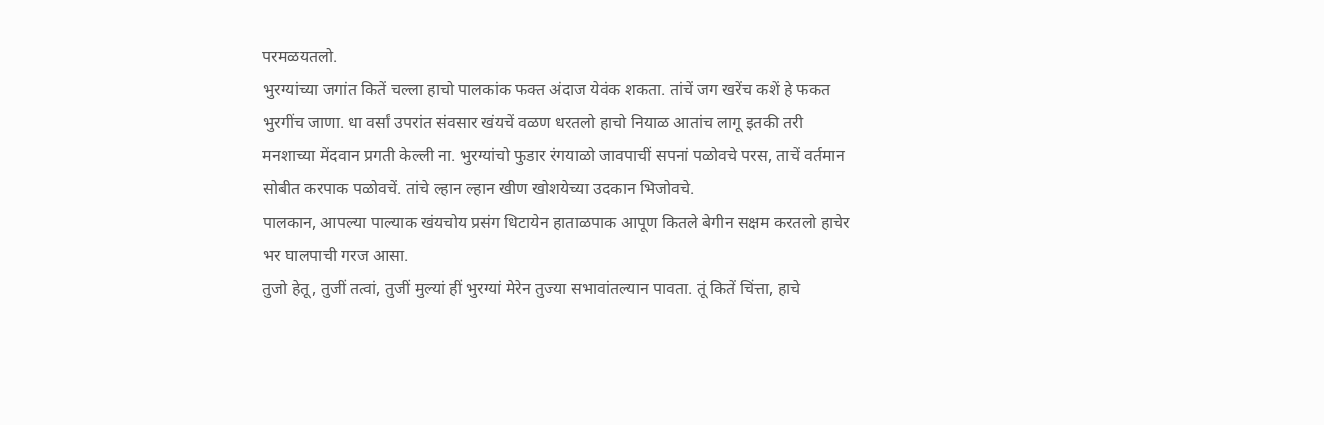परमळयतलो.
भुरग्यांच्या जगांत कितें चल्ला हाचो पालकांक फक्त अंदाज येवंक शकता. तांचें जग खरेंच कशें हे फकत भुरगींच जाणा. धा वर्सां उपरांत संवसार खंयचें वळण धरतलो हाचो नियाळ आतांच लागू इतकी तरी मनशाच्या मेंदवान प्रगती केल्ली ना. भुरग्यांचो फुडार रंगयाळो जावपाचीं सपनां पळोवचे परस, ताचें वर्तमान सोबीत करपाक पळोवचें. तांचे ल्हान ल्हान खीण खोशयेच्या उदकान भिजोवचे.
पालकान, आपल्या पाल्याक खंयचोय प्रसंग धिटायेन हाताळपाक आपूण कितले बेगीन सक्षम करतलो हाचेर भर घालपाची गरज आसा.
तुजो हेतू, तुजीं तत्वां, तुजीं मुल्यां हीं भुरग्यां मेरेन तुज्या सभावांतल्यान पावता. तूं कितें चिंत्ता, हाचे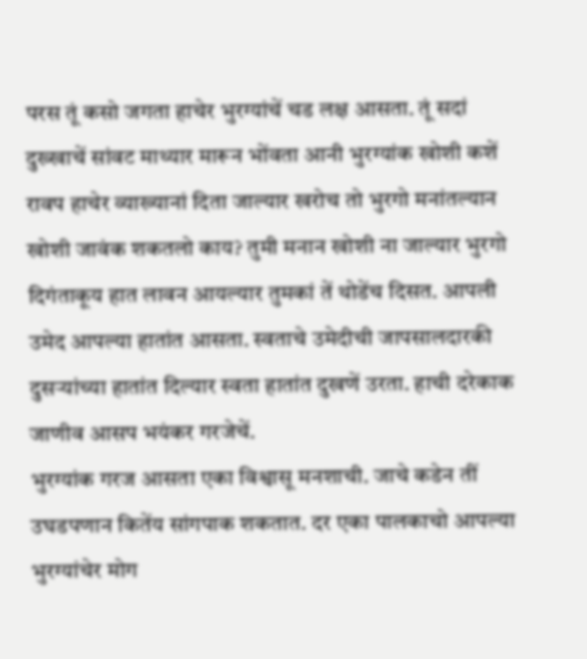परस तूं कसो जगता हाचेर भुरग्यांचें चड लक्ष आसता. तूं सदां दुख्खाचें सांवट माथ्यार मारून भोंवता आनी भुरग्यांक खोशी कशें रावप हाचेर व्याख्यानां दिता जाल्यार खरोच तो भुरगो मनांतल्यान खोशी जावंक शकतलो काय? तुमी मनान खोशी ना जाल्यार भुरगो दिगंताकूय हात लावन आयल्यार तुमकां तें थोडेंच दिसत. आपली उमेद आपल्या हातांत आसता. स्वताचे उमेदीची जापसालदारकी दुसऱ्यांच्या हातांत दिल्यार स्वता हातांत दुखणें उरता. हाची दरेकाक जाणीव आसप भयंकर गरजेचें.
भुरग्यांक गरज आसता एका विश्वासू मनशाची. जाचे कडेन तीं उघडपणान कितेंय सांगपाक शकतात. दर एका पालकाचो आपल्या भुरग्यांचेर मोग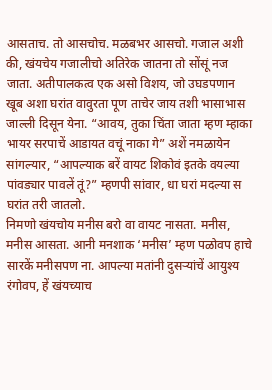आसताच. तो आसचोच. मळबभर आसचो. गजाल अशी की, खंयचेय गजालीचो अतिरेक जातना तो सोंसूं नज जाता. अतीपालकत्व एक असो विशय, जो उघडपणान खूब अशा घरांत वावुरता पूण ताचेर जाय तशी भासाभास जाल्ली दिसून येना. “आवय, तुका चिंता जाता म्हण म्हाका भायर सरपाचें आडायत वचूं नाका गे” अशें नमळायेन सांगल्यार, “आपल्याक बरें वायट शिकोवं इतके वयल्या पांवड्यार पावलें तूं?” म्हणपी सांवार, धा घरां मदल्या स घरांत तरी जातलो.
निमणो खंयचोय मनीस बरो वा वायट नासता. मनीस, मनीस आसता. आनी मनशाक ‘मनीस’ म्हण पळोवप हाचे सारकें मनीसपण ना. आपल्या मतांनी दुसऱ्यांचें आयुश्य रंगोवप, हें खंयच्याच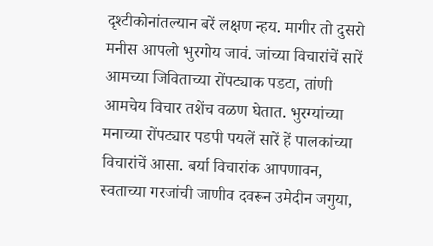दृश्टीकोनांतल्यान बरें लक्षण न्हय. मागीर तो दुसरो मनीस आपलो भुरगोय जावं. जांच्या विचारांचें सारें आमच्या जिविताच्या रोंपट्याक पडटा, तांणी आमचेय विचार तशेंच वळण घेतात. भुरग्यांच्या मनाच्या रोंपट्यार पडपी पयलें सारें हें पालकांच्या विचारांचें आसा. बर्या विचारांक आपणावन, स्वताच्या गरजांची जाणीव दवरून उमेदीन जगुया,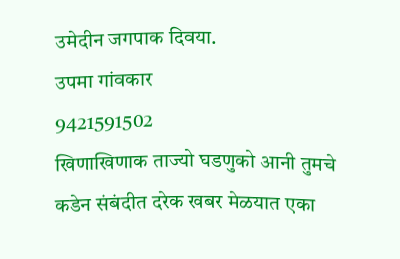उमेदीन जगपाक दिवया.
उपमा गांवकार
9421591502
खिणाखिणाक ताज्यो घडणुको आनी तुमचे कडेन संबंदीत दरेक खबर मेळयात एका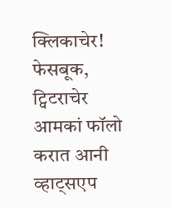क्लिकाचेर! फेसबूक, ट्विटराचेर आमकां फॉलो करात आनी व्हाट्सएप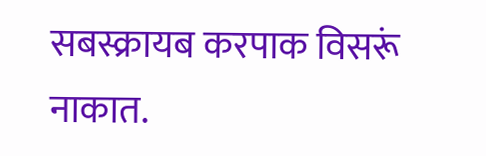सबस्क्रायब करपाक विसरूं नाकात.